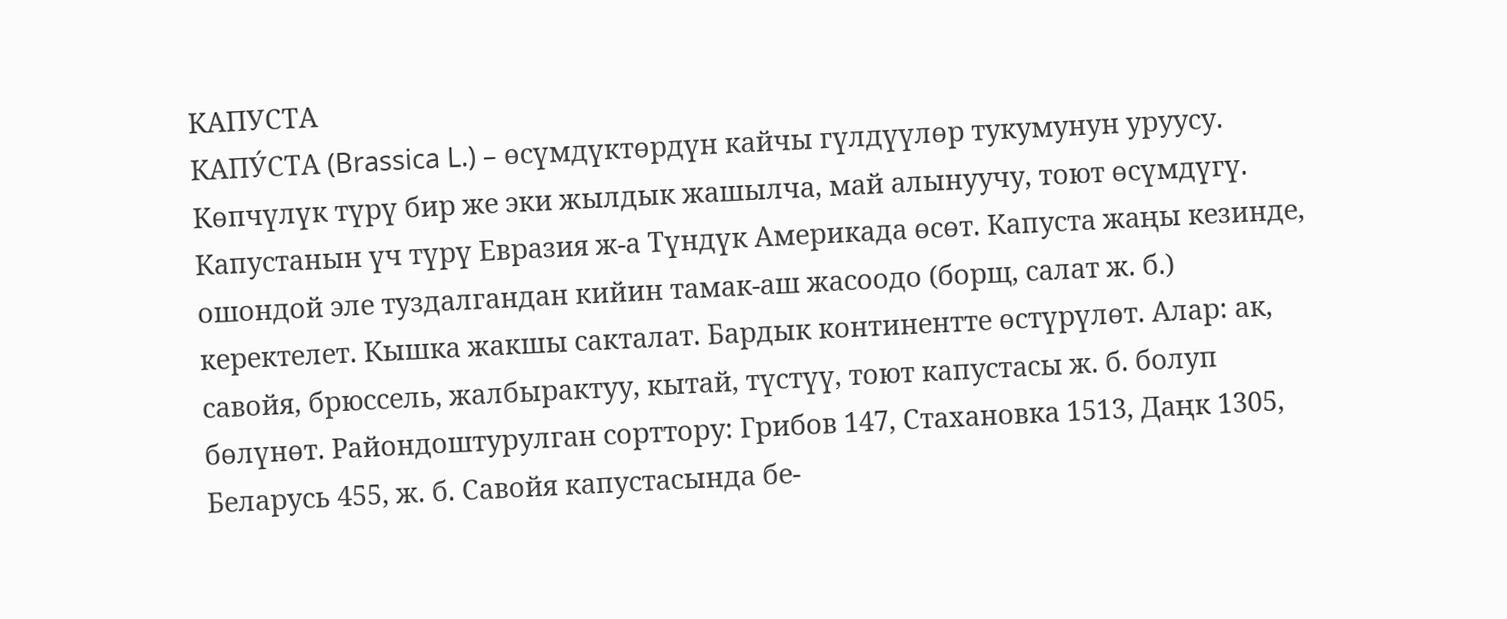КАПУСТА
КАПУ́СТА (Brassica L.) – өсүмдүктөрдүн кайчы гүлдүүлөр тукумунун уруусу. Көпчүлүк түрү бир же эки жылдык жашылча, май алынуучу, тоют өсүмдүгү. Капустанын үч түрү Евразия ж-а Түндүк Америкада өсөт. Капуста жаңы кезинде, ошондой эле туздалгандан кийин тамак-аш жасоодо (борщ, салат ж. б.) керектелет. Кышка жакшы сакталат. Бардык континентте өстүрүлөт. Алар: ак, савойя, брюссель, жалбырактуу, кытай, түстүү, тоют капустасы ж. б. болуп бөлүнөт. Райондоштурулган сорттору: Грибов 147, Стахановка 1513, Даңк 1305, Беларусь 455, ж. б. Савойя капустасында бе-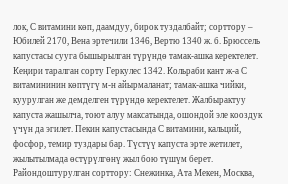лок, С витамини көп, даамдуу, бирок туздалбайт; сорттору – Юбилей 2170, Вена эртечили 1346, Вертю 1340 ж. б. Брюссель капустасы сууга бышырылган түрүндө тамак-ашка керектелет. Кеңири таралган сорту Геркулес 1342. Кольраби кант ж-а С витамининин көптүгү м-н айырмаланат; тамак-ашка чийки, куурулган же демделген түрүндө керектелет. Жалбырактуу капуста жашылча, тоют алуу максатында, ошондой эле кооздук үчүн да эгилет. Пекин капустасында С витамини, кальций, фосфор, темир туздары бар. Түстүү капуста эрте жетилет, жылытылмада өстүрүлгөнү жыл бою түшүм берет. Райондоштурулган сорттору: Снежинка, Ата Мекен, Москва,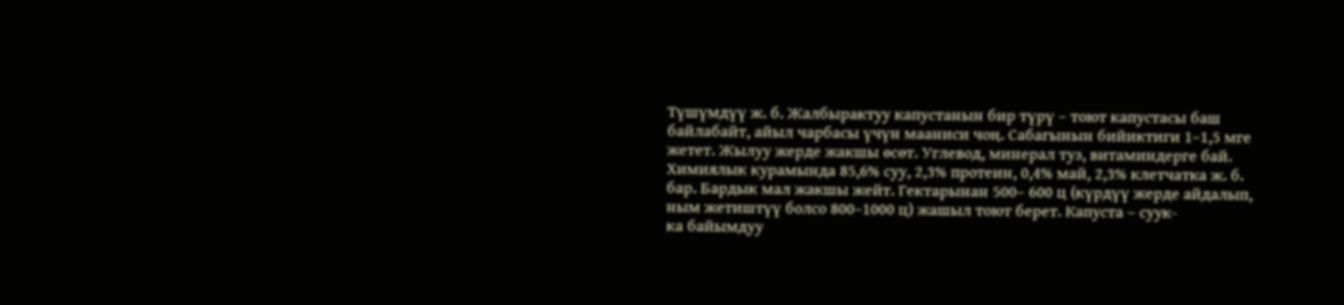Түшүмдүү ж. б. Жалбырактуу капустанын бир түрү – тоют капустасы баш байлабайт, айыл чарбасы үчүн мааниси чоң. Сабагынын бийиктиги 1–1,5 мге жетет. Жылуу жерде жакшы өсөт. Углевод, минерал туз, витаминдерге бай. Химиялык курамында 85,6% суу, 2,3% протеин, 0,4% май, 2,3% клетчатка ж. б. бар. Бардык мал жакшы жейт. Гектарынан 500– 600 ц (күрдүү жерде айдалып, ным жетиштүү болсо 800–1000 ц) жашыл тоют берет. Капуста – суук-
ка байымдуу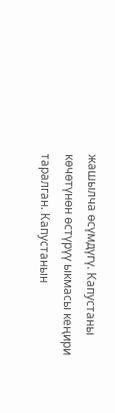жашылча өсүмдүгү. Капустаны көчөтүнөн өстүрүү ыкмасы кеңири таралган. Капустанын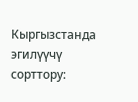Кыргызстанда эгилүүчү сорттору: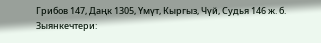Грибов 147, Даңк 1305, Үмүт, Кыргыз, Чүй, Судья 146 ж. б. Зыянкечтери: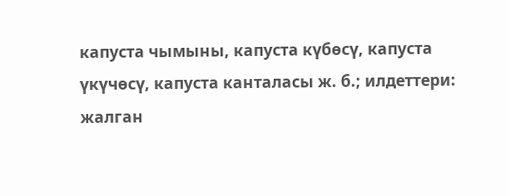капуста чымыны, капуста күбөсү, капуста үкүчөсү, капуста канталасы ж. б.; илдеттери: жалган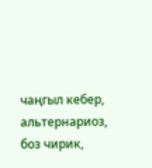чаңгыл кебер, альтернариоз, боз чирик,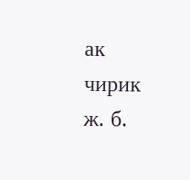ак чирик ж. б.